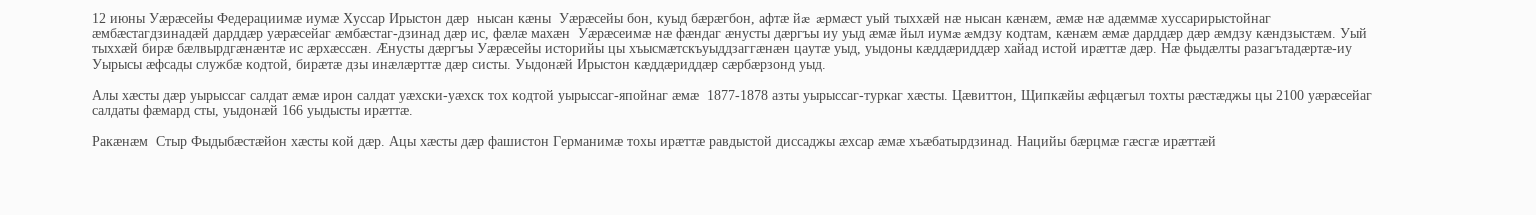12 июны Уæрæсейы Федерациимæ иумæ Хуссар Ирыстон дæр  нысан кæны  Уæрæсейы бон, куыд бæрæгбон, афтæ йæ  æрмæст уый тыххæй нæ нысан кæнæм, æмæ нæ адæммæ хуссарирыстойнаг æмбæстагдзинадæй дарддæр уæрæсейаг æмбæстаг-дзинад дæр ис, фæлæ махæн  Уæрæсеимæ нæ фæндаг æнусты дæргъы иу уыд æмæ йыл иумæ æмдзу кодтам, кæнæм æмæ дарддæр дæр æмдзу кæндзыстæм. Уый тыххæй бирæ бæлвырдгæнæнтæ ис æрхæссæн. Æнусты дæргъы Уæрæсейы историйы цы хъысмæтскъуыддзаггæнæн цаутæ уыд, уыдоны кæддæриддæр хайад истой ирæттæ дæр. Нæ фыдæлты разагътадæртæ-иу Уырысы æфсады службæ кодтой, бирæтæ дзы инæлæрттæ дæр систы. Уыдонæй Ирыстон кæддæриддæр сæрбæрзонд уыд.

Алы хæсты дæр уырыссаг салдат æмæ ирон салдат уæхски-уæхск тох кодтой уырыссаг-япойнаг æмæ  1877-1878 азты уырыссаг-туркаг хæсты. Цæвиттон, Щипкæйы æфцæгыл тохты рæстæджы цы 2100 уæрæсейаг салдаты фæмард сты, уыдонæй 166 уыдысты ирæттæ.

Ракæнæм  Стыр Фыдыбæстæйон хæсты кой дæр. Ацы хæсты дæр фашистон Германимæ тохы ирæттæ равдыстой диссаджы æхсар æмæ хъæбатырдзинад. Нацийы бæрцмæ гæсгæ ирæттæй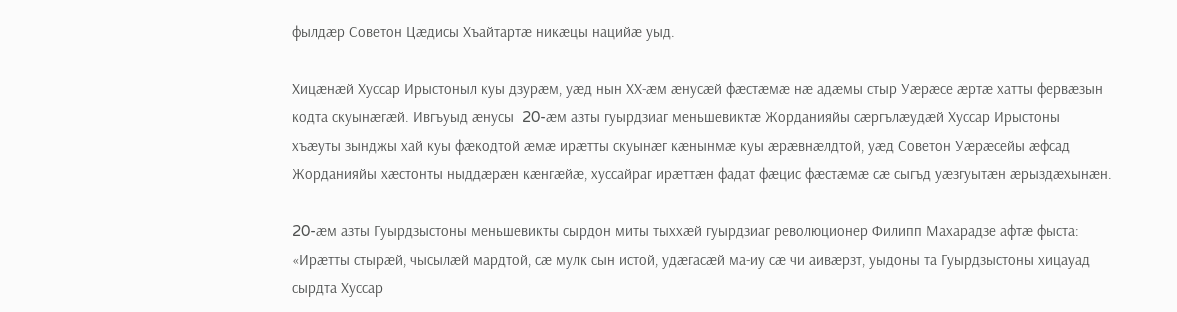фылдæр Советон Цæдисы Хъайтартæ никæцы нацийæ уыд.

Хицæнæй Хуссар Ирыстоныл куы дзурæм, уæд нын ХХ-æм æнусæй фæстæмæ нæ адæмы стыр Уæрæсе æртæ хатты фервæзын кодта скуынæгæй. Ивгъуыд æнусы  20-æм азты гуырдзиаг меньшевиктæ Жорданияйы сæргълæудæй Хуссар Ирыстоны хъæуты зынджы хай куы фæкодтой æмæ ирæтты скуынæг кæнынмæ куы æрæвнæлдтой, уæд Советон Уæрæсейы æфсад Жорданияйы хæстонты ныддæрæн кæнгæйæ, хуссайраг ирæттæн фадат фæцис фæстæмæ сæ сыгъд уæзгуытæн æрыздæхынæн.

20-æм азты Гуырдзыстоны меньшевикты сырдон миты тыххæй гуырдзиаг революционер Филипп Махарадзе афтæ фыста: «Ирæтты стырæй, чысылæй мардтой, сæ мулк сын истой, удæгасæй ма-иу сæ чи аивæрзт, уыдоны та Гуырдзыстоны хицауад сырдта Хуссар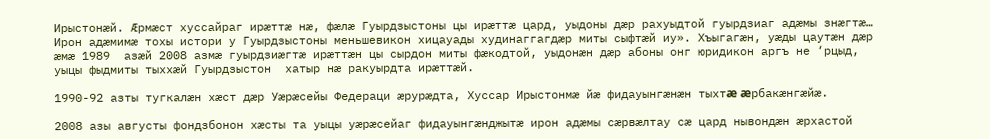Ирыстонæй. Æрмæст хуссайраг ирæттæ нæ, фæлæ Гуырдзыстоны цы ирæттæ цард, уыдоны дæр рахуыдтой гуырдзиаг адæмы знæгтæ… Ирон адæмимæ тохы истори у Гуырдзыстоны меньшевикон хицауады худинаггагдæр миты сыфтæй иу». Хъыгагæн, уæды цаутæн дæр æмæ 1989  азæй 2008 азмæ гуырдзиæгтæ ирæттæн цы сырдон миты фæкодтой, уыдонæн дæр абоны онг юридикон аргъ не ‘рцыд, уыцы фыдмиты тыххæй Гуырдзыстон  хатыр нæ ракуырдта ирæттæй.

1990-92 азты тугкалæн хæст дæр Уæрæсейы Федераци æрурæдта, Хуссар Ирыстонмæ йæ фидауынгæнæн тыхтæ æрбакæнгæйæ.

2008 азы августы фондзбонон хæсты та уыцы уæрæсейаг фидауынгæнджытæ ирон адæмы сæрвæлтау сæ цард нывондæн æрхастой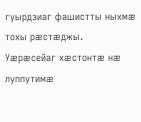гуырдзиаг фашистты ныхмæ тохы рæстæджы.  Уæрæсейаг хæстонтæ нæ луппутимæ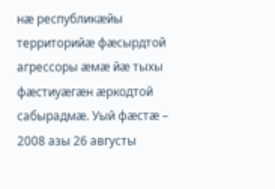нæ республикæйы территорийæ фæсырдтой агрессоры æмæ йæ тыхы фæстиуæгæн æркодтой сабырадмæ. Уый фæстæ – 2008 азы 26 августы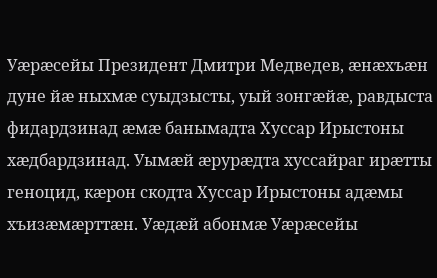Уæрæсейы Президент Дмитри Медведев, æнæхъæн дуне йæ ныхмæ суыдзысты, уый зонгæйæ, равдыста фидардзинад æмæ банымадта Хуссар Ирыстоны хæдбардзинад. Уымæй æрурæдта хуссайраг ирæтты геноцид, кæрон скодта Хуссар Ирыстоны адæмы хъизæмæрттæн. Уæдæй абонмæ Уæрæсейы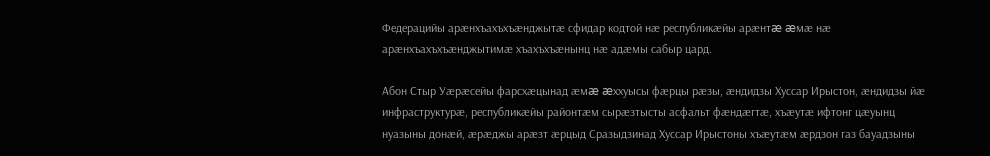Федерацийы арæнхъахъхъæнджытæ сфидар кодтой нæ республикæйы арæнтæ æмæ нæ арæнхъахъхъæнджытимæ хъахъхъæнынц нæ адæмы сабыр цард.

Абон Стыр Уæрæсейы фарсхæцынад æмæ æххуысы фæрцы рæзы, æндидзы Хуссар Ирыстон, æндидзы йæ инфраструктурæ, республикæйы районтæм сырæзтысты асфальт фæндæгтæ, хъæутæ ифтонг цæуынц нуазыны донæй, æрæджы арæзт æрцыд Сразыдзинад Хуссар Ирыстоны хъæутæм æрдзон газ бауадзыны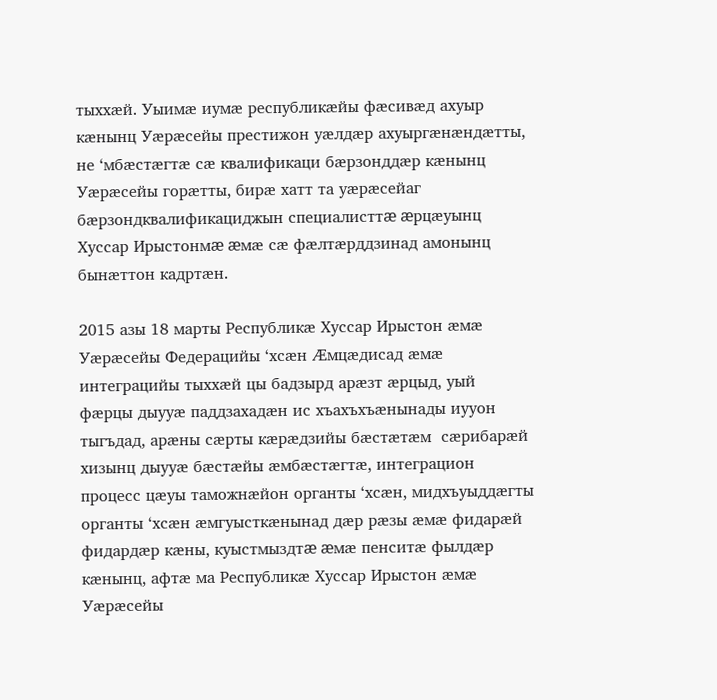тыххæй. Уыимæ иумæ республикæйы фæсивæд ахуыр кæнынц Уæрæсейы престижон уæлдæр ахуыргæнæндæтты, не ‘мбæстæгтæ сæ квалификаци бæрзонддæр кæнынц Уæрæсейы горæтты, бирæ хатт та уæрæсейаг бæрзондквалификациджын специалисттæ æрцæуынц Хуссар Ирыстонмæ æмæ сæ фæлтæрддзинад амонынц бынæттон кадртæн.

2015 азы 18 марты Республикæ Хуссар Ирыстон æмæ Уæрæсейы Федерацийы ‘хсæн Æмцæдисад æмæ интеграцийы тыххæй цы бадзырд арæзт æрцыд, уый фæрцы дыууæ паддзахадæн ис хъахъхъæнынады иууон тыгъдад, арæны сæрты кæрæдзийы бæстæтæм  сæрибарæй хизынц дыууæ бæстæйы æмбæстæгтæ, интеграцион процесс цæуы таможнæйон органты ‘хсæн, мидхъуыддæгты органты ‘хсæн æмгуысткæнынад дæр рæзы æмæ фидарæй фидардæр кæны, куыстмыздтæ æмæ пенситæ фылдæр кæнынц, афтæ ма Республикæ Хуссар Ирыстон æмæ Уæрæсейы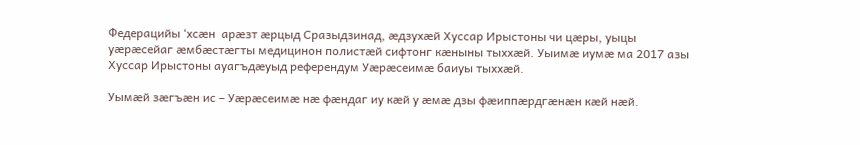Федерацийы ‘хсæн  арæзт æрцыд Сразыдзинад, æдзухæй Хуссар Ирыстоны чи цæры, уыцы уæрæсейаг æмбæстæгты медицинон полистæй сифтонг кæныны тыххæй. Уыимæ иумæ ма 2017 азы Хуссар Ирыстоны ауагъдæуыд референдум Уæрæсеимæ баиуы тыххæй.

Уымæй зæгъæн ис – Уæрæсеимæ нæ фæндаг иу кæй у æмæ дзы фæиппæрдгæнæн кæй нæй.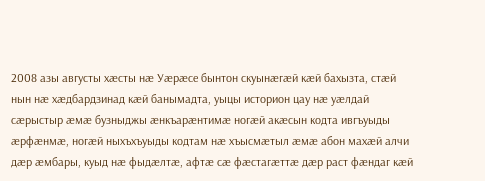2008 азы августы хæсты нæ Уæрæсе бынтон скуынæгæй кæй бахызта, стæй нын нæ хæдбардзинад кæй банымадта, уыцы историон цау нæ уæлдай сæрыстыр æмæ бузныджы æнкъарæнтимæ ногæй акæсын кодта ивгъуыды æрфæнмæ, ногæй ныхъхъуыды кодтам нæ хъысмæтыл æмæ абон махæй алчи дæр æмбары, куыд нæ фыдæлтæ, афтæ сæ фæстагæттæ дæр раст фæндаг кæй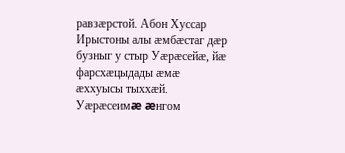равзæрстой. Абон Хуссар Ирыстоны алы æмбæстаг дæр бузныг у стыр Уæрæсейæ, йæ фарсхæцыдады æмæ æххуысы тыххæй. Уæрæсеимæ æнгом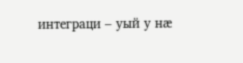интеграци – уый у нæ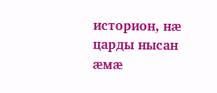историон, нæ царды нысан æмæ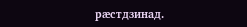рæстдзинад.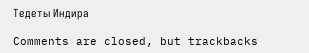Тедеты Индира

Comments are closed, but trackbacks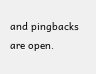and pingbacks are open.